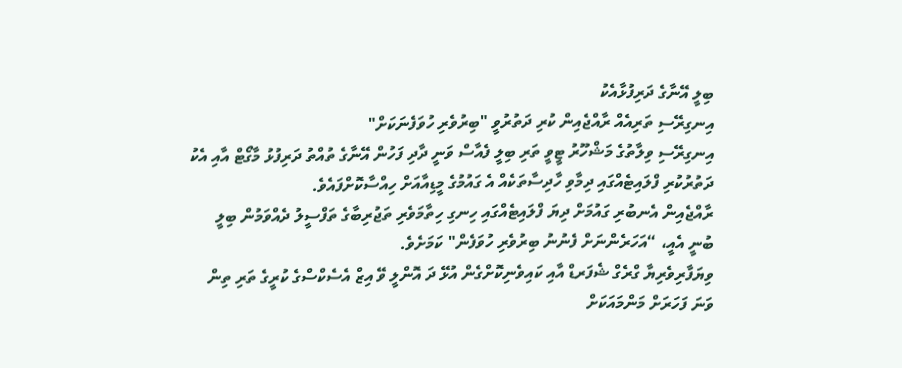ބިލީ އޭނާގެ ދަރިފުޅާއެކު
އިނގިރޭސި ތަރިއެއް ރާއްޖެއިން ކުރި ދަތުރުވީ "ބިރުވެރި ހުވަފެނަކަށް"
އިނގިރޭސި ވިލާތުގެ މަޝްހޫރު ޓީވީ ތަރި ބިލީ ފެއާސް ވަނީ ދާދި ފަހުން އޭނާގެ ތުއްތު ދަރިފުޅު މާގޯޓް އާއި އެކު ދަތުރުކުރި ފްލައިޓެއްގައި ދިމާވި ހާދިސާތަކެއް އެ ގައުމުގެ މީޑިއާއަށް ހިއްސާކޮށްފައެވެ.
ރާއްޖެއިން އެނބުރި ގައުމަށް ދިޔަ ފްލައިޓެއްގައި ހިނގި ހިތާމަވެރި ތަޖުރިބާގެ ތަފްސީލު ދެއްވަމުން ބިލީ ބުނީ އެއީ، “އަހަރެންނަށް ފެނުނު ބިރުވެރި ހުވަފެން" ކަމަށެވެ.
ވިޔަފާރިވެރިޔާ ގްރެގް ޝެފަރޑް އާއި ކައިވެނިކޮށްގެން އުޅޭ ދަ އޮންލީ ވޭ އިޒް އެސެކްސްގެ ކުރީގެ ތަރި ތިން ވަނަ ފަހަރަށް މަންމައަކަށް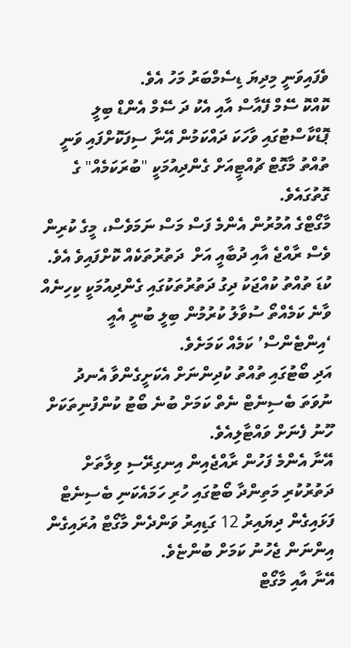ވެފައިވަނީ މިދިޔަ ޑިސެމްބަރު މަހު އެވެ.
ކޮއްކޮ ސޭމް ފޭއާސް އާއި އެކު ދަ ސޭމް އެންޑް ބިލީ ޕޮޑްކާސްޓުގައި ވާހަކަ ދައްކަމުން އޭނާ ސިފަކޮށްފައި ވަނީ ތުއްތު މާގޮޓް ޗުއްޓީއަށް ގެންދިއުމަކީ "ބުރަކަމެއް" ގެ ގޮތުގައެވެ.
މާގޯޓްގެ އުމުރުން އެންމެ ފަސް މަސް ނަމަވެސް، މީގެ ކުރިން ވެސް ރާއްޖެ އާއި ދުބާއީ އަށް  ދަތުރުތަކެއް ކޮށްފައިވެ އެވެ. ކުޑަ ތުއްތު ކުއްޖަކު ދިގު ދަތުރުތަކުގައި ގެންދިއުމަކީ ކިހިނެއް ވާނެ ކަމެއްތޯ ސުވާލު ކުރުމުން ބިލީ ބުނީ އެއީ ‘އިންޓެންސް’ ކަމެއް ކަމަށެވެ.
އަދި ބޯޓުގައި ތުއްތު ކުދިންނަށް އެކަށީގެންވާ އެނދު ނުވަތަ ބެސިނެޓް ނެތް ކަމަށް ބުނެ ބޯޓު ކުންފުނިތަކަށް ހޫނު ފެނަށް ވައްޓާލިއެވެ.
އޭނާ އެންމެ ފަހުން ރާއްޖެއިން އިނގިރޭސި ވިލާތަށް ދަތުރުކުރި މަތިންދާ ބޯޓުގައި ހުރި ހަމައެކަނި ބެސިނެޓް ފަޅައިގެން ދިޔައިރު 12 ގަޑިއިރު ވަންދެން މާގޯޓް އުރައިގެން އިންނަން ޖެހުނު ކަމަށް ބުންޏެވެ.
އޭނާ އާއި މާގޯޓް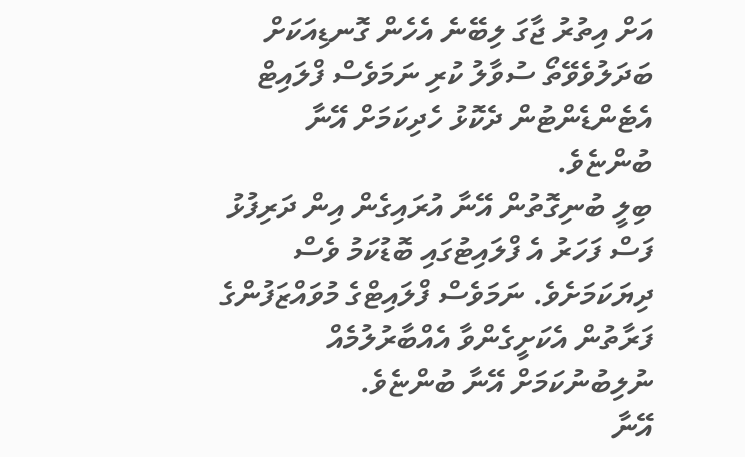އަށް އިތުރު ޖާގަ ލިބޭނެ އެހެން ގޮނޑިއަކަށް ބަދަލުވެވޭތޯ ސުވާލު ކުރި ނަމަވެސް ފްލައިޓް އެޓެންޑެންޓުން ދެކޮޅު ހެދިކަމަށް އޭނާ ބުންޏެވެ.
ބިލީ ބުނިގޮތުން އޭނާ އުރައިގެން އިން ދަރިފުޅު ފަސް ފަހަރު އެ ފްލައިޓުގައި ބޮޑުކަމު ވެސް ދިޔަކަމަށެވެ. ނަމަވެސް ފްލައިޓްގެ މުވައްޒަފުންގެ ފަރާތުން އެކަށީގެންވާ އެއްބާރުލުމެއް ނުލިބުނުކަމަށް އޭނާ ބުންޏެވެ.
އޭނާ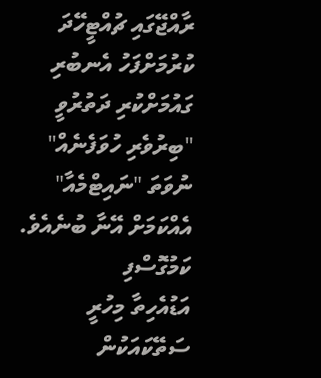ރާއްޖޭގައި ޗުއްޓީހޭދަ ކުރުމަށްފަހު އެނބުރި ގައުމަށްކުރި ދަތުރުވީ "ބިރުވެރި ހުވަފެނެއް" ނުވަތަ "ނައިޓްމެއާ" އެއްކަމަށް އޭނާ ބުނެއެވެ.
ކަމުގޮސްފި
އަޑުއެހިތާ މިހުރީ
ސަތޭކައަކުން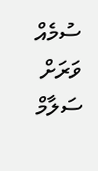ސުމެއް
ވަރަށް ސަލާމް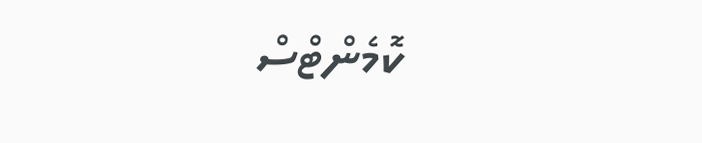ކޮމެންޓްސް